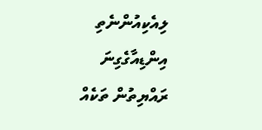ލިއެކިއުންނެތި އިންޑިއާގެގިނަ ރައްޔިތުން ތަކެއް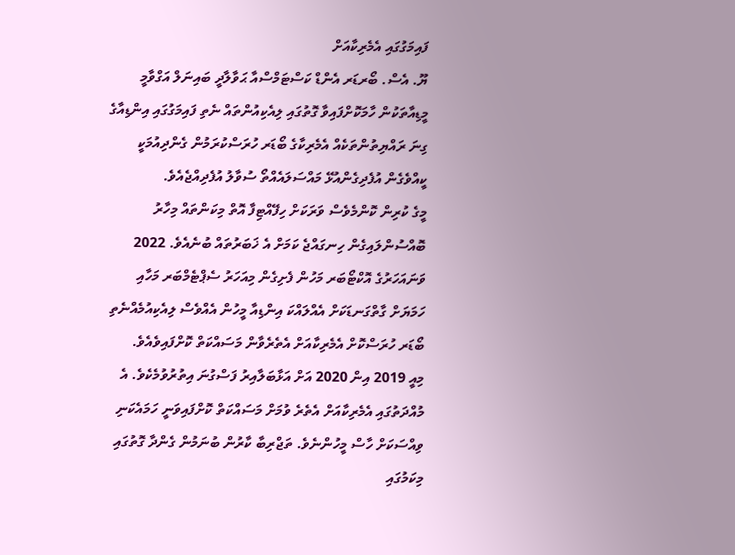ފައިމަގުގައި އެމެރިކާއަށް
ޔޫ. އެސް. ބޯރޑަރ އެންޑް ކަސްޓަމްސްއާ ޙަވާލާދީ ބައިނަލް އަގްވާމީ މީޑިއާތަކުން ހާމަކޮށްފައިވާ ގޮތުގައި ލިއެކިއުންތައް ނެތި ފައިމަގުގައި އިންޑިއާގެ ގިނަ ރައްޔިތުންތަކެއް އެމެރިކާގެ ބޯޑަރ ހުރަސްކުރަމުން ގެންދިއުމަކީ ކީއްވެގެން އުފެދިގެންއުޅޭ މައްސަލައެއްތޯ ސުވާލު އުފެދިއްޖެއެވެ.
މީގެ ކުރިން ކޮންމެވެސް ވަރަކަށް ހިފޭއްޓިފާ އޮތް މިކަންތައް މިހާރު ބޮއްސުންލައިގެން ހިނގައްޖެ ކަމަށް އެ ޚަބަރުތައް ބުނެއެވެ. 2022 ވަނައަހަރުގެ އޮކްޓޯބަރ މަހުން ފެށިގެން މިއަހަރު ސެޕްޓެމްބަރ މަހާއި ހަމަޔަށް ގާތްގަނޑަކަށް އެއްލައްކަ އިންޑިއާ މީހުން އެއްވެސް ލިއެކިއުމެއްނެތި ބޯޑަރ ހުރަސްކޮށް އެމެރިކާއަށް އެތެރެވާން މަސައްކަތް ކޮށްފައިވެއެވެ.
މިއީ 2019 އިން 2020 އަށް އަޅާބަލާއިރު ފަސްގުނަ އިތުރުވުމެކެވެ. އެ މުއްދަތުގައި އެމެރިކާއަށް އެތެރެ ވުމަށް މަސައްކަތް ކޮށްފައިވަނީ ހަމައެކަނި ވިއްސަކަށް ހާސް މީހުންނެވެ. ތަޖްރިބާ ކާރުން ބުނަމުން ގެންދާ ގޮތުގައި މިކަމުގައި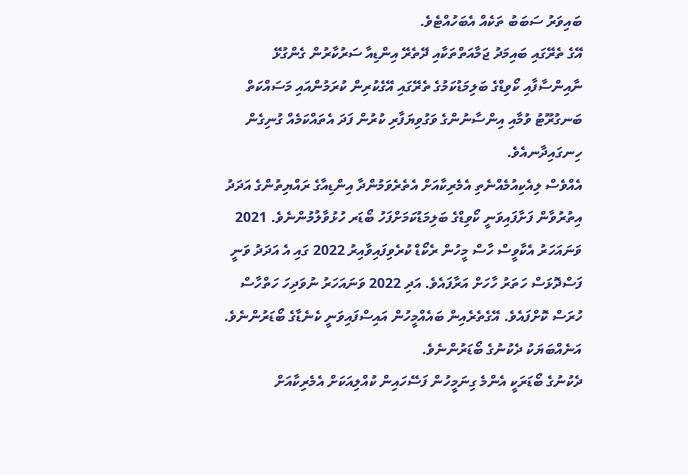ބައިވަރު ސަބަބު ތަކެއް އެބަހުއްޓެވެ.
އޭގެ ތެރޭގައި ބައިމަދު ޖަމާއަތްތަކާއި ދޭތެރޭ އިންޑިއާ ސަރުކާރުން ގެންގުޅޭ ނާއިންސާފާއި ކޯވިޑްގެ ބަލިމަޑުކަމުގެ ތެރޭގައި އޭގެކުރިން ކުރަމުންއައި މަސައްކަތް ބަނގުރޫޓު ވުމާއި އިންސާނުންގެ ވަގުވިޔަފާރި ކުރުން ފަދަ އެތައްކަމެއް ގުނިގެން ހިނގައިދާނއެވެ.
އެއްވެސް ލިއެކިއުމެއްނެތި އެމެރިކާއަށް އެތެރެވަމުންދާ އިންޑިއާގެ ރައްޔިތުންގެ އަދަދު އިތުރުވާން ފަށާފައިވަނީ ކޯވިޑްގެ ބަލިމަޑުކަމަށްފަހު ބޯޑަރ ހުޅުވާލުމުންނެވެ. 2021 ވަނައަހަރު އެކާވީސް ހާސް މީހުން ރެކޯޑް ކުރެވިފައިވާއިރު 2022 ގައި އެ އަދަދު ވަނީ ފަސްދޮޅަސް ހަތަރު ހާހަށް އަރާފައެވެ. އަދި 2022 ވަނައަހަރު ނުވަދިހަ ހަތްހާސް ހުރަސް ކޮށްފައެވެ. އޭގެތެރެއިން ބައެއްމީހުން އައިސްފައިވަނީ ކެނެޑާގެ ބޯޑަރުންނެވެ. އަނެއްބަޔަކު ދެކުނުގެ ބޯޑަރުންނެވެ.
ދެކުނުގެ ބޯޑަރަކީ އެންމެ ގިނަމީހުން ފަސޭހައިން ކުއްލިއަކަށް އެމެރިކާއަށް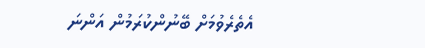އެތެރެވުމަށް ބޭނުންކުރަމުން އަންނަ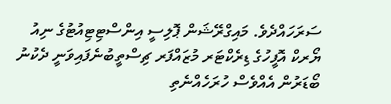ސަރަހައްދެވެ. މައިގްރޭޝަން ޕޮލިސީ އިންސްޓިޓިއުޓުގެ ނިއު ޔޯރކް އޮފީހުގެ ޑިރެކްޓަރ މުޒައްފަރ ޗިސްތީބުނެފައިވަނީ ދެކުނު ބޯޑަރުން އެއްވެސް ހުރަހެއްނެތި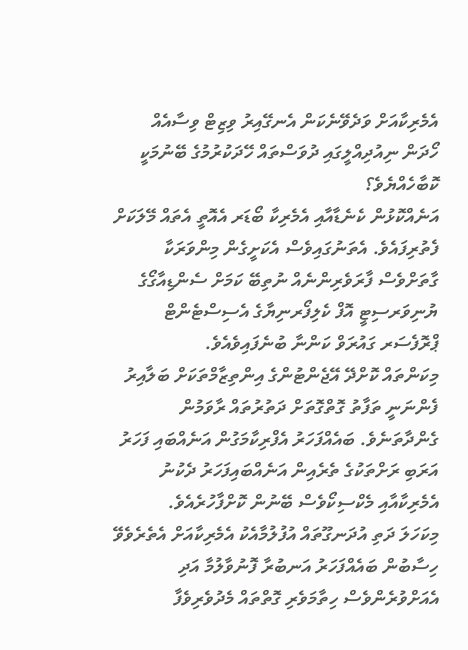އެމެރިކާއަށް ވަދެވޭނެކަން އެނގޭއިރު ވިޒިޓް ވިސާއެއް ހޯދަން ނިއުދިއްލީގައި ދުވަސްތައް ހޭދަކުރުމުގެ ބޭނުމަކީ ކޮބާހެއްޔެވެ؟
އަނެއްކޮޅުން ކެނެޑާއާއި އެމެރިކާ ބޯޑަރ އެއޮތީ އެތައް މޭލަކަށް ފެތުރިފައެވެ. އެތަނުގައިވެސް އެކަށީގެން މިންވަރަކާ ގާތަށްވެސް ފާރަވެރިންނެއް ނުތިބޭ ކަމަށް ސެންޑިއާގޯގެ ޔުނިވަރސިޓީ އޮފް ކެލިފޯރނިޔާގެ އެސިސްޓެންޓް ޕްރޮފެސަރ ގައުރަވް ކަންނާ ބުނެފައިވެއެވެ.
މިކަންތައް ކޮށްދޭ އޭޖެންޓުންގެ އިންތިޒާމްތަކަށް ބަލާއިރު ފެންނަނީ ތަފާތު ގޮތްގޮތަށް ދަތުރުތައް ރާވަމުން ގެންދާތަނެވެ. ބައެއްފަހަރު އެފްރިކާމަގުން އަނެއްބައި ފަހަރު އަރަބި ރަށްތަކުގެ ތެރެއިން އަނެއްބައިފަހަރު ދެކުނު އެމެރިކާއާއި މެކްސިކޯވެސް ބޭނުން ކޮށްފާހުރެއެވެ.
މިކަހަލަ ދަތި އުދަނގޫތައް އުފުލުމާއެކު އެމެރިކާއަށް އެތެރެވެވޭ ހިސާބުން ބައެއްފަހަރު އަނބުރާ ފޮނުވާލުމާ އަދި އެއަށްވުރެންވެސް ހިތާމަވެރި ގޮތްތައް މެދުވެރިވެފާ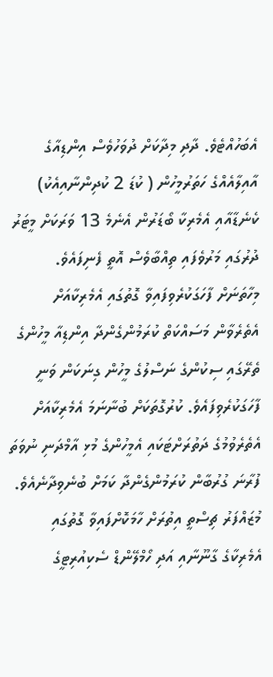އެބަހުއްޓެވެ. ދާދި މިދާކަށް ދުވަހުވެސް އިންޑިއާގެ އާއިލާއެއްގެ ހަތަރުމީހުން ( ކުޑަ 2 ކުދިންނާއިއެކު) ކެނެޑާއާއި އެމެރިކާ ބޯޑަރުން އެނެމެ 13 ވަރަކަށް މީޓަރު ދުރުގައި މަރުވެފައި ތިއްބާވެސް އޮތީ ފެނިފައެވެ.
މިހާތަނަށް ފާހަގަކުރެވިފައިވާ ގޮތުގައި އެމެރިކާއަށް އެތެރެވާން މަސައްކަތް ކުރަމުންގެންދާ އިންޑިއާ މީހުންގެ ތެރޭގައި ސިކުންގެ ނަސްލުގެ މީހުން ގިނަކަން ވަނީ ފާހަގަކުރެވިފައެވެ. ކުރުގޮތަކަށް ބުނާނަމަ އެމެރިކާއަށް އެތެރެވުމުގެ ދަތުރަށްޓަކައި އެމީހުންގެ މުޅި އާމްދަނި ނުވަތަ ފުރާނަ ގުރުބާން ކުރަމުންގެންދާ ކަމަށް ބުނެވިދާނެއެވެ.
މުޒައްފަރު ޗިސްތީ އިތުރަށް ހާމަކޮށްފައިވާ ގޮތުގައި އެމެރިކާގެ ގާނޫނާއި އަދި ހޯމްލޭންޑް ސެކިއުރިޓީގެ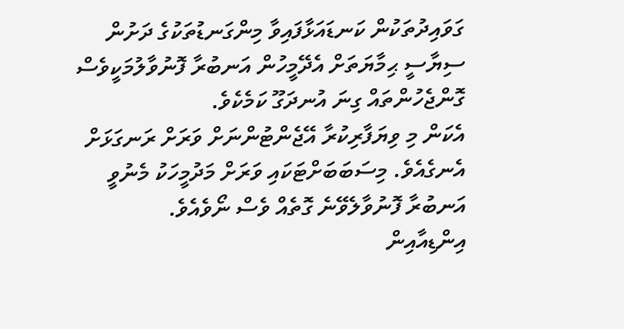ގަވައިދުތަކުން ކަނޑައަޅާފައިވާ މިންގަނޑުތަކުގެ ދަށުން ސިޔާސީ ޙިމާޔަތަށް އެދޭމީހުން އަނބުރާ ފޮނުވާލުމަކީވެސް ގޮންޖެހުންތައް ގިނަ އުނދަގޫ ކަމެކެވެ.
އެކަން މި ވިޔަފާރިކުރާ އޭޖެންޓުންނަށް ވަރަށް ރަނގަޅަށް އެނގެއެވެ. މިސަބަބަށްޓަކައި ވަރަށް މަދުމީހަކު މެނުވީ އަނބުރާ ފޮނުވާލެވޭނެ ގޮތެއް ވެސް ނޯވެއެވެ.
އިންޑިއާއިން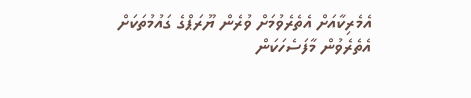އެމެރިކާއަށް އެތެރެވުމަށް ވުރެން ޔޫރަޕްގެ ގައުމުތަކަށް އެތެރެވުން މާފަސެހަކަން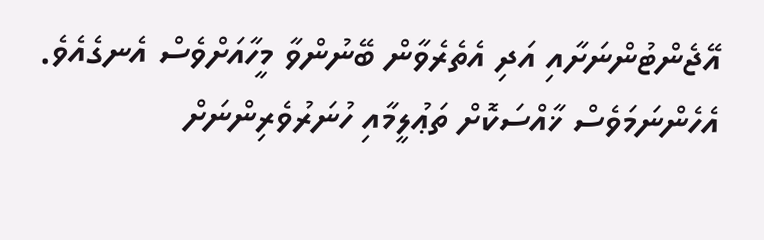އޭޖެންޓުންނަށާއި އަދި އެތެރެވާން ބޭނުންވާ މީހާއަށްވެސް އެނގެއެވެ. އެހެންނަމަވެސް ޚާއްސަކޮށް ތަޢުލީމާއި ހުނަރުވެރިންނަށް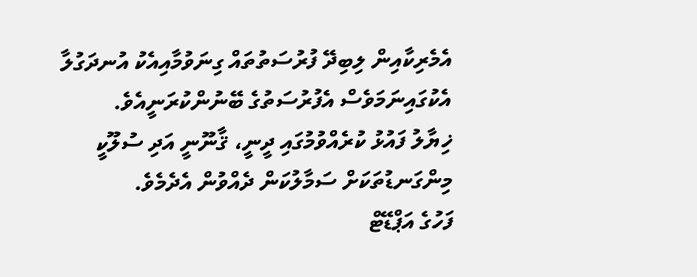އެމެރިކާއިން ލިބިދޭ ފުރުސަތުތައް ގިނަވުމާއިއެކު އުނދަގުލާ އެކުގައިނަމަވެސް އެފުރުސަތުގެ ބޭނުންކުރަނީއެވެ.
ޚިޔާލު ފައުޅު ކުރެއްވުމުގައި ދީނީ، ޤާނޫނީ އަދި ސުލޫކީ މިންގަނޑުތަކަށް ސަމާލުކަން ދެއްވުން އެދެމެވެ.
ފަހުގެ އަޕްޑޭޓް